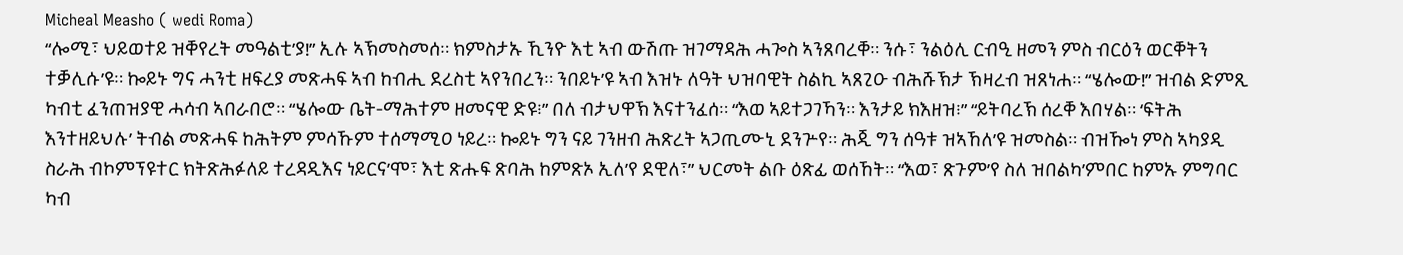Micheal Measho ( wedi Roma)
“ሎሚ፣ ህይወተይ ዝቐየረት መዓልቲ’ያ!” ኢሉ ኣኽመስመሰ። ክምስታኡ ኺንዮ እቲ ኣብ ውሽጡ ዝገማዳሕ ሓጐስ ኣንጸባረቐ። ንሱ፣ ንልዕሊ ርብዒ ዘመን ምስ ብርዕን ወርቐትን ተቓሊሱ’ዩ። ኰይኑ ግና ሓንቲ ዘፍረያ መጽሓፍ ኣብ ከብሒ ደረስቲ ኣየንበረን። ንበይኑ’ዩ ኣብ እዝኑ ለዓት ህዝባዊት ስልኪ ኣጸጊዑ ብሕሹኽታ ኽዛረብ ዝጸነሐ። “ሄሎው!” ዝብል ድምጺ ካብቲ ፈንጠዝያዊ ሓሳብ ኣበራበሮ። “ሄሎው ቤት-ማሕተም ዘመናዊ ድዩ፧” በለ ብታህዋኽ እናተንፈሰ። “እወ ኣይተጋገኻን። እንታይ ክእዘዝ፧” “ይትባረኽ ሰረቐ እበሃል። ‘ፍትሕ እንተዘይህሉ’ ትብል መጽሓፍ ከሕትም ምሳኹም ተሰማሚዐ ነይረ። ኰይኑ ግን ናይ ገንዘብ ሕጽረት ኣጋጢሙኒ ደንጕየ። ሕጂ ግን ሰዓቱ ዝኣኸለ’ዩ ዝመስል። ብዝዀነ ምስ ኣካያዲ ስራሕ ብኮምፕዩተር ክትጽሕፉለይ ተረዳዲእና ነይርና’ሞ፣ እቲ ጽሑፍ ጽባሕ ከምጽኦ ኢለ’የ ደዊለ፣” ህርመት ልቡ ዕጽፊ ወሰኸት። “እወ፣ ጽጉም’የ ስለ ዝበልካ’ምበር ከምኡ ምግባር ካብ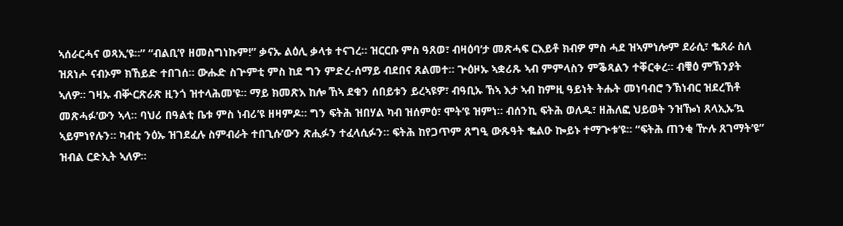ኣሰራርሓና ወጻኢ’ዩ።” “ብልቢ’የ ዘመስግነኩም!” ቃናኡ ልዕሊ ቃላቱ ተናገረ። ዝርርቡ ምስ ዓጸወ፣ ብዛዕባ’ታ መጽሓፍ ርእይቶ ክብዎ ምስ ሓደ ዝኣምነሎም ደራሲ፣ ቈጸራ ስለ ዝጸነሖ ናብኦም ክኸይድ ተበገሰ። ውሑድ ስጕምቲ ምስ ከደ ግን ምድረ-ሰማይ ብደበና ጸልመተ። ጕዕዞኡ ኣቋሪጹ ኣብ ምምላስን ምቕጻልን ተቐርቀረ። ብቑዕ ምኽንያት ኣለዎ። ገዛኡ ብቝርጽራጽ ዚንጎ ዝተላሕመ’ዩ። ማይ ክመጽእ ከሎ ኸኣ ደቁን ሰበይቱን ይረኣዩዎ፣ ብዓቢኡ ኸኣ እታ ኣብ ከምዚ ዓይነት ትሑት መነባብሮ ንኽነብር ዝደረኸቶ መጽሓፉ’ውን ኣላ። ባህሪ በዓልቲ ቤቱ ምስ ነብሪ’ዩ ዘዛምዶ። ግን ፍትሕ ዝበሃል ካብ ዝሰምዕ፣ ሞት’ዩ ዝምነ። ብሰንኪ ፍትሕ ወለዱ፣ ዘሕለፎ ህይወት ንዝዀነ ጸላኢኡ’ኳ ኣይምነየሉን። ካብቲ ንዕኡ ዝገደፈሉ ስምብራት ተበጊሱ’ውን ጽሒፉን ተፈላሲፉን። ፍትሕ ከየጋጥም ጸግዒ ውጹዓት ቈልዑ ኰይኑ ተማጒቱ’ዩ። “ፍትሕ ጠንቂ ዅሉ ጸገማት’ዩ” ዝብል ርድኢት ኣለዎ።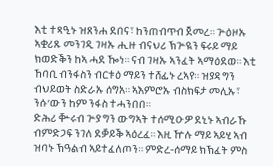እቲ ተጻዒኑ ዝጸንሐ ደበና፣ ከንጠብጥብ ጀመረ። ጕዕዞኡ ኣቋሪጹ መንገዲ ገዛኡ ሒዙ ብናህሪ ኽጕዪን ፍሩይ ማይ ክወድቕን ከኣ ሓደ ዀነ። ናብ ገዛኡ ኣንፈት ኣማዕደወ። እቲ ኸባቢ ብንፋስን ብርቱዕ ማይን ተሸፊኑ ረኣየ። ዝያዳ ግን ብህይወት ስድራኡ ሰግአ። ኣእምሮኡ ብስክፍታ መሊኡ፣ ንሱ’ውን ከም ንፋስ ተሓንበበ።
ድሕሪ ቝሩብ ጕያ ግን ውግኣት ተሰሚዑዎ ደኒኑ ኣብራኹ ብምድጋፍ ንገለ ደቓይቕ ኣዕረፈ። እዚ ዅሉ ማይ ኣይሂ ኣብ ዝባኑ ኽዓልብ ኣይተፈለጦን። ምድረ-ሰማይ ክኽፈት ምስ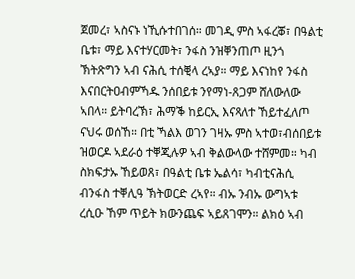ጀመረ፣ ኣስናኑ ነኺሱተበገሰ። መገዲ ምስ ኣፋረቖ፣ በዓልቲ ቤቱ፣ ማይ እናተሃርመት፣ ንፋስ ንዝቐንጠጦ ዚንጎ ኽትጽግን ኣብ ናሕሲ ተሰቒላ ረኣያ። ማይ እናነከየ ንፋስ እናበርትዐብምኻዱ ንሰበይቱ ንየማነ-ጸጋም ሸለውለው ኣበላ። ይትባረኽ፣ ሕማቕ ከይርኢ እናጻለተ ኸይተፈለጦ ናህሩ ወሰኸ። በቲ ኻልእ ወገን ገዛኡ ምስ ኣተወ፣ብሰበይቱ ዝወርዶ ኣደራዕ ተቐጂሉዎ ኣብ ቅልውላው ተሸምመ። ካብ ስክፍታኡ ኸይወጸ፣ በዓልቲ ቤቱ ኤልሳ፣ ካብቲናሕሲ ብንፋስ ተቐሊዓ ኽትወርድ ረኣየ። ብኡ ንብኡ ውግኣቱ ረሲዑ ኸም ጥይት ክውንጨፍ ኣይጸገሞን። ልክዕ ኣብ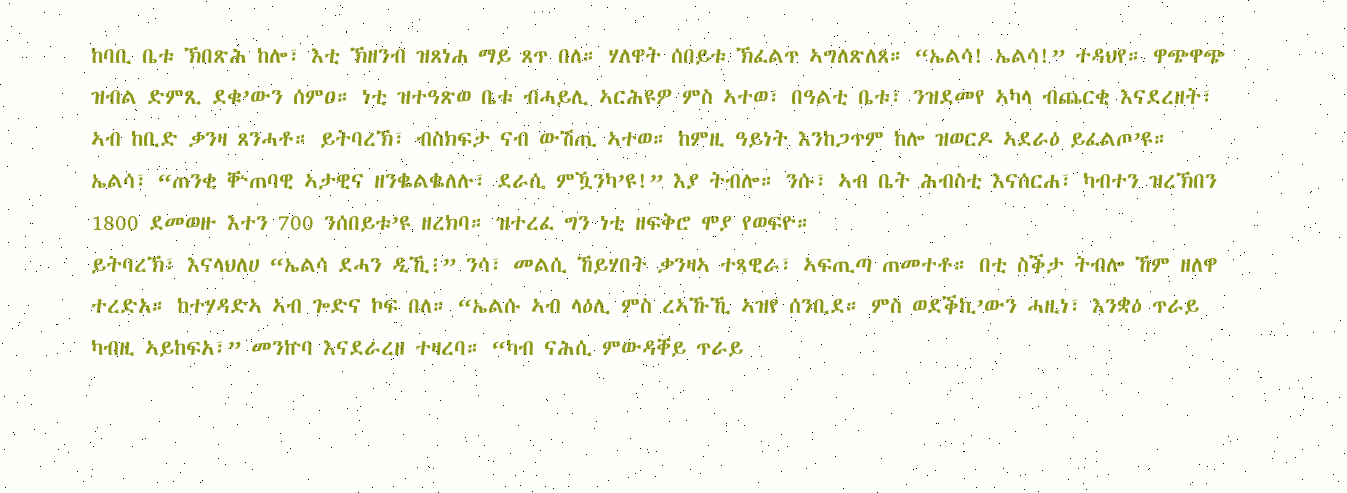ከባቢ ቤቱ ኽበጽሕ ከሎ፣ እቲ ኽዘንብ ዝጸነሐ ማይ ጸጥ በለ። ሃለዋት ሰበይቱ ኽፈልጥ ኣግለጽለጸ። “ኤልሳ! ኤልሳ!” ተዳህየ። ዋጭዋጭ ዝብል ድምጺ ደቁ’ውን ሰምዐ። ነቲ ዝተዓጽወ ቤቱ ብሓይሊ ኣርሕዩዎ ምስ ኣተወ፣ በዓልቲ ቤቱ፣ ንዝደመየ ኣካላ ብጨርቂ እናደረዘት፣ ኣብ ከቢድ ቃንዛ ጸንሓቶ። ይትባረኽ፣ ብስክፍታ ናብ ውሽጢ ኣተወ። ከምዚ ዓይነት እንከጋጥም ከሎ ዝወርዶ ኣደራዕ ይፈልጦ’ዩ። ኤልሳ፣ “ጠንቂ ቝጠባዊ ኣታዊና ዘንቈልቈለሉ፣ ደራሲ ምዃንካ’ዩ!” እያ ትብሎ። ንሱ፣ ኣብ ቤት ሕብስቲ እናሰርሐ፣ ካብተን ዝረኽበን 1800 ደመወዙ እተን 700 ንሰበይቱ’ዩ ዘረክባ። ዝተረፈ ግን ነቲ ዘፍቅሮ ሞያ የወፍዮ።
ይትባረኽ፣ እናላህለሀ “ኤልሳ ደሓን ዲኺ፧” ንሳ፣ መልሲ ኸይሃበት ቃንዛኣ ተጻዊራ፣ ኣፍጢጣ ጠመተቶ። በቲ ስቕታ ትብሎ ኸም ዘለዋ ተረድአ። ከተሃዳድኣ ኣብ ጐድና ኮፍ በለ። “ኤልሱ ኣብ ላዕሊ ምስ ረኣኹኺ ኣዝየ ሰንቢደ። ምስ ወደቕኪ’ውን ሓዚነ፣ እንቋዕ ጥራይ ካብዚ ኣይከፍአ፣” መንኵባ እናደራረዘ ተዛረባ። “ካብ ናሕሲ ምውዳቐይ ጥራይ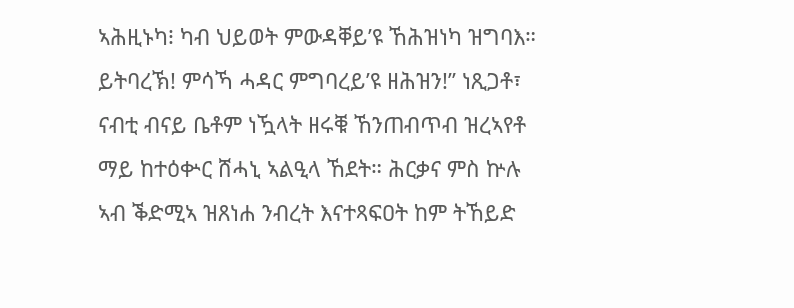ኣሕዚኑካ፧ ካብ ህይወት ምውዳቐይ’ዩ ኸሕዝነካ ዝግባእ። ይትባረኽ! ምሳኻ ሓዳር ምግባረይ’ዩ ዘሕዝን!” ነጺጋቶ፣ ናብቲ ብናይ ቤቶም ነዃላት ዘሩቑ ኸንጠብጥብ ዝረኣየቶ ማይ ከተዕቍር ሸሓኒ ኣልዒላ ኸደት። ሕርቃና ምስ ኵሉ ኣብ ቕድሚኣ ዝጸነሐ ንብረት እናተጻፍዐት ከም ትኸይድ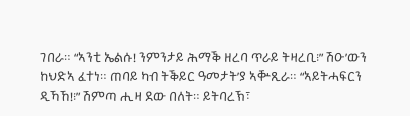ገበራ። “ኣንቲ ኤልሱ! ንምንታይ ሕማቕ ዘረባ ጥራይ ትዛረቢ፧” ሽዑ’ውን ከህድኣ ፈተነ። ጠባይ ካብ ትቕይር ዓመታት’ያ ኣቝጺራ። “ኣይትሓፍርን ዲኻኸ!፧” ሽምጣ ሒዛ ደው በለት። ይትባረኽ፣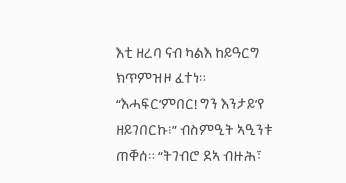እቲ ዘረባ ናብ ካልእ ከይዓርግ ክጥምዝዞ ፈተነ። “እሓፍር’ምበር! ግን እንታይ’የ ዘይገበርኩ፧” ብስምዒት ኣዒንቱ ጠቐሰ። “ትገብሮ ደኣ ብዙሕ፣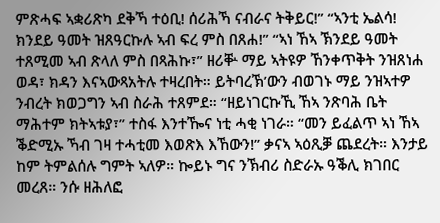ምጽሓፍ ኣቋሪጽካ ደቅኻ ተዕቢ! ሰሪሕኻ ናብራና ትቅይር!” “ኣንቲ ኤልሳ! ክንደይ ዓመት ዝጸዓርኩሉ ኣብ ፍረ ምስ በጸሐ!” “ኣነ ኸኣ ኽንደይ ዓመት ተጸሚመ ኣብ ጽላለ ምስ በጻሕኩ፣” ዘሪቝ ማይ ኣትዩዎ ኸንቀጥቅት ንዝጸነሐ ወዳ፣ ክዳን እናኣውጻአትሉ ተዛረበት። ይትባረኽ’ውን ብወገኑ ማይ ንዝኣተዎ ንብረት ክወጋግን ኣብ ስራሕ ተጸምደ። “ዘይነገርኩኺ ኸኣ ንጽባሕ ቤት ማሕተም ክትኣቱያ፣” ተስፋ እንተዀና ነቲ ሓቂ ነገራ። “መን ይፈልጥ ኣነ ኸኣ ቕድሚኡ ኻብ ገዛ ተሓቲመ እወጽእ እኸውን!” ቃናኣ ኣዕጺቓ ጨደረት። እንታይ ከም ትምልሰሉ ግምት ኣለዎ። ኰይኑ ግና ንኽብሪ ስድራኡ ዓቕሊ ክገበር መረጸ። ንሱ ዘሕለፎ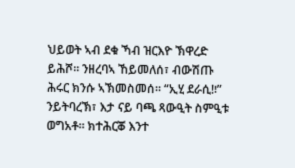ህይወት ኣብ ደቁ ኻብ ዝርእዮ ኽዋረድ ይሕሾ። ንዘረባኣ ኸይመለሰ፣ ብውሽጡ ሕሩር ክንሱ ኣኽመስመሰ። “ኢሂ ደራሲ!፧” ንይትባረኽ፣ እታ ናይ ባጫ ጻውዒት ስምዒቱ ወግአቶ። ክተሕርቖ እንተ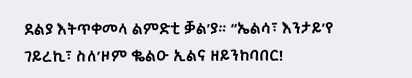ደልያ እትጥቀመላ ልምድቲ ቓል’ያ። “ኤልሳ፣ እንታይ’የ ገይረኪ፣ ስለ’ዞም ቈልዑ ኢልና ዘይንከባበር!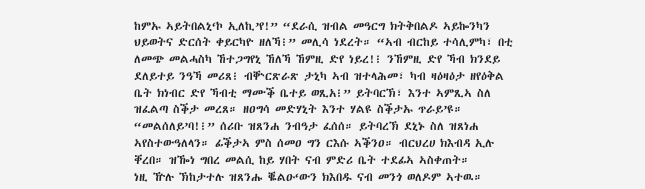ከምኡ ኣይትበልኒ‘ኮ ኢለኪ’የ!” “ደራሲ ዝብል መዓርግ ክትቅበልዶ ኣይኰንካን ህይወትና ድርሰት ቀይርካዮ ዘለኻ፧” መሊሳ ነደረት። “ኣብ ብርከይ ተሳሊምካ፣ በቲ ለመጭ መልሓስካ ኸተጋግየኒ ኸለኻ ኸምዚ ድየ ነይረ!፧ ንኸምዚ ድየ ኻብ ክንደይ ደለይተይ ንዓኻ መሪጸ፧ ብቝርጽራጽ ታኒካ ኣብ ዝተላሕመ፣ ካብ ዛዕዛዕታ ዘየዕቅል ቤት ክነብር ድየ ኻብቲ ማሙቕ ቤተይ ወጺአ፧” ይትባርኽ፣ እንተ ኣምጺኣ ስለ ዝፈልጣ ስቕታ መረጸ። ዘዐግሳ መድሃኒት እንተ ሃልዩ ስቕታኡ ጥራይ’ዩ። “መልሰለይ’ባ!፧” ሰሪቡ ዝጸንሐ ንብዓታ ፈሰሰ። ይትባረኽ ደኒኑ ስለ ዝጸነሐ ኣየስተውዓለላን። ፊቕታኣ ምስ ሰመዐ ግን ርእሱ ኣቕንዐ። ብርህረሀ ክእብዳ ኢሉ ቐረበ። ዝዀነ ግበረ መልሲ ከይ ሃበት ናብ ምድሪ ቤት ተደፊኣ ኣስቀጠት።
ነዚ ዅሉ ኽከታተሉ ዝጸንሑ ቘልዑ‘ውን ክእበዱ ናብ መንጎ ወለዶም ኣተዉ።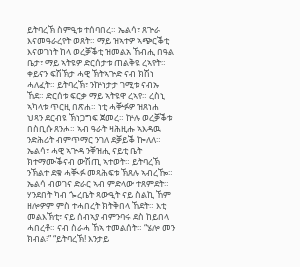ይትባረኽ ስምዒቱ ተሰባበረ። ኤልሳ፣ ጸጕራ እናመዓራረየት ወጸት። ማይ ዝኣተዎ ኣጭርቕቲ እናወገነት ከላ ወረቓቕቲ ዝመልአ ኸብሒ በዓል ቤታ፣ ማይ ኣትዩዎ ድርሰታቱ ጠልቅዩ ረኣየት። ቀይናን ፍሽኽታ ሓዊ ኽትኣጕድ ናብ ክሽነ ሓለፈት። ይትባረኽ፣ ንኵነታታ ገሚቱ ናብኡ ኸደ። ድርሰቱ ፍርቃ ማይ ኣትዩዋ ረኣየ። ረስኒ ኣካላቱ ጥርዚ በጽሐ። ነቲ ሓቝፉዎ ዝጸነሐ ህጻን ደርብዩ ኽነጋግፍ ጀመረ። ኵሉ ወረቓቕቱ በስቢሱ ጸንሖ። ኣብ ዓራት ዛሕዚሑ ኣእዳዉ ንድሕሪት ብምጥማር ንገለ ደቓይቕ ኰለለ። ኤልሳ፣ ሓዊ ኣጕዳ ንቐዝሒ ናይቲ ቤት ክተማሙቕናብ ውሽጢ ኣተወት። ይትባረኽ ንኽልተ ደቁ ሓቚፉ መጻሕፍቱ ኽጸሉ ኣብረዀ። ኤልሳ ብወገና ድራር ኣብ ምድላው ተጸምደት። ሃንደበት ካብ ጐረቤት ጻውዒት ናይ ስልኪ ኸም ዘሎዎም ምስ ተሓበረት ክትቅበላ ኸደት። እቲ መልእኽቲ፣ ናይ ሰብኣያ ብምንባሩ ደስ ከይበላ ሓበረቶ። ናብ ስራሓ ኸኣ ተመልሰት። “ሄሎ መን ክብል፧” “ይትባረኽ! እንታይ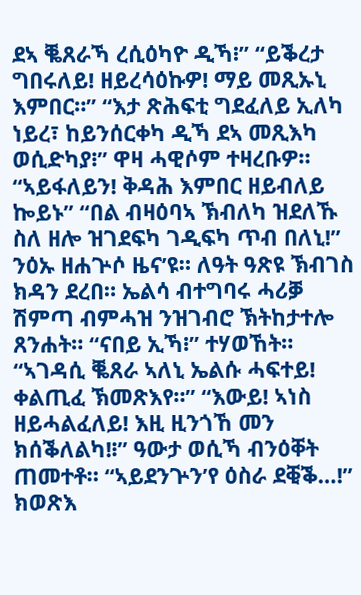ደኣ ቘጸራኻ ረሲዕካዮ ዲኻ፧” “ይቕረታ ግበሩለይ! ዘይረሳዕኩዎ! ማይ መጺኡኒ እምበር።” “እታ ጽሕፍቲ ግደፈለይ ኢለካ ነይረ፣ ከይንሰርቀካ ዲኻ ደኣ መጺእካ ወሲድካያ፧” ዋዛ ሓዊሶም ተዛረቡዎ። “ኣይፋለይን! ቅዳሕ እምበር ዘይብለይ ኰይኑ” “በል ብዛዕባኣ ኽብለካ ዝደለኹ ስለ ዘሎ ዝገደፍካ ገዲፍካ ጥብ በለኒ!” ንዕኡ ዘሐጕሶ ዜና’ዩ። ለዓት ዓጽዩ ኽብገስ ክዳን ደረበ። ኤልሳ ብተግባሩ ሓሪቓ ሽምጣ ብምሓዝ ንዝገብሮ ኽትከታተሎ ጸንሐት። “ናበይ ኢኻ፧” ተሃወኸት። “ኣገዳሲ ቘጸራ ኣለኒ ኤልሱ ሓፍተይ! ቀልጢፈ ኽመጽእየ።” “እውይ! ኣነስ ዘይሓልፈለይ! እዚ ዚንጎኸ መን ክሰቕለልካ!፧” ዓውታ ወሲኻ ብንዕቐት ጠመተቶ። “ኣይደንጕን’የ ዕስራ ደቒቕ…!” ክወጽእ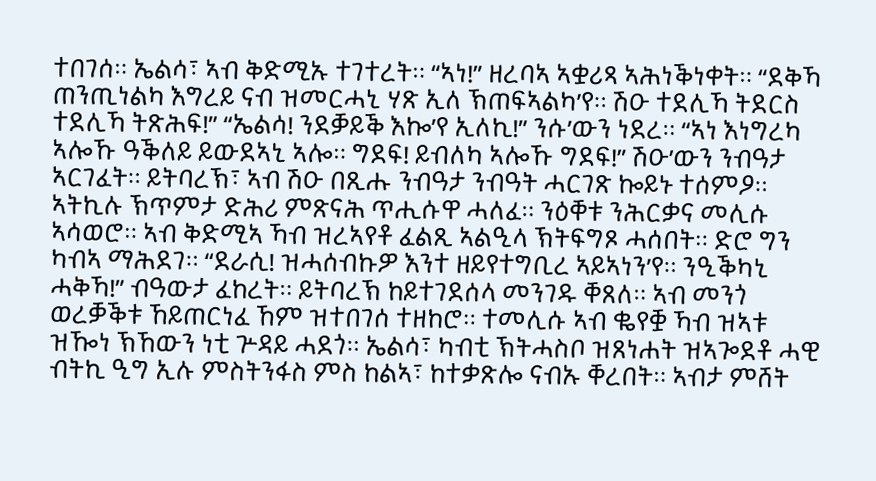ተበገሰ። ኤልሳ፣ ኣብ ቅድሚኡ ተገተረት። “ኣነ!” ዘረባኣ ኣቋሪጻ ኣሕነቕነቀት። “ደቅኻ ጠንጢነልካ እግረይ ናብ ዝመርሓኒ ሃጽ ኢለ ኽጠፍኣልካ’የ። ሽዑ ተደሊኻ ትደርስ ተደሊኻ ትጽሕፍ!” “ኤልሳ! ንደቓይቕ እኰ’የ ኢለኪ!” ንሱ’ውን ነደረ። “ኣነ እነግረካ ኣሎኹ ዓቕለይ ይውደኣኒ ኣሎ። ግደፍ! ይብለካ ኣሎኹ ግደፍ!” ሽዑ’ውን ንብዓታ ኣርገፈት። ይትባረኽ፣ ኣብ ሽዑ በጺሑ ንብዓታ ንብዓት ሓርገጽ ኰይኑ ተሰምዖ። ኣትኪሉ ኽጥምታ ድሕሪ ምጽናሕ ጥሒሱዋ ሓለፈ። ንዕቐቱ ንሕርቃና መሊሱ ኣሳወሮ። ኣብ ቅድሚኣ ኻብ ዝረኣየቶ ፈልጺ ኣልዒላ ኽትፍግጾ ሓሰበት። ድሮ ግን ካብኣ ማሕደገ። “ደራሲ! ዝሓሰብኩዎ እንተ ዘይየተግቢረ ኣይኣነን’የ። ንዒቕካኒ ሓቅኻ!” ብዓውታ ፈከረት። ይትባረኽ ከይተገደሰላ መንገዱ ቐጸለ። ኣብ መንጎ ወረቓቕቱ ኸይጠርነፈ ኸም ዝተበገሰ ተዘከሮ። ተመሊሱ ኣብ ቈየቛ ኻብ ዝኣቱ ዝዀነ ኽኸውን ነቲ ጕዳይ ሓደጎ። ኤልሳ፣ ካብቲ ኽትሓስቦ ዝጸነሐት ዝኣጐደቶ ሓዊ ብትኪ ዒግ ኢሉ ምስትንፋስ ምስ ከልኣ፣ ከተቃጽሎ ናብኡ ቐረበት። ኣብታ ምሸት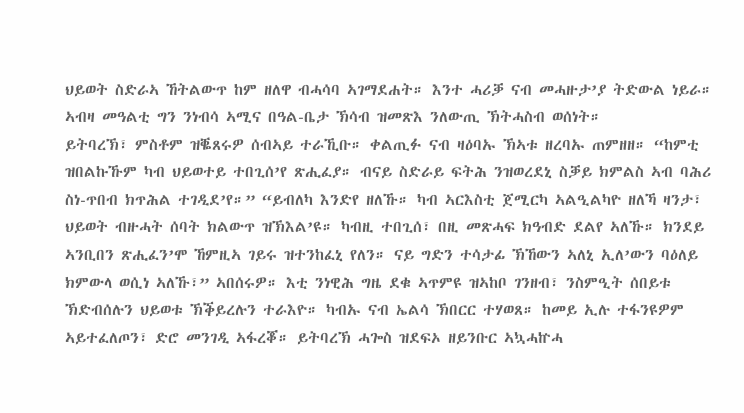ህይወት ስድራኣ ኸትልውጥ ከም ዘለዋ ብሓሳባ ኣገማደሐት። እንተ ሓሪቓ ናብ መሓዙታ’ያ ትድውል ነይራ። ኣብዛ መዓልቲ ግን ንነብሳ ኣሚና በዓል-ቤታ ኽሳብ ዝመጽእ ንለውጢ ኽትሓስብ ወሰነት።
ይትባረኽ፣ ምስቶም ዝቘጸሩዎ ሰብኣይ ተራኺቡ። ቀልጢፉ ናብ ዛዕባኡ ኽኣቱ ዘረባኡ ጠምዘዘ። “ከምቲ ዝበልኩኹም ካብ ህይወተይ ተበጊሰ’የ ጽሒፈያ። ብናይ ስድራይ ፍትሕ ንዝወረደኒ ስቓይ ክምልስ ኣብ ባሕሪ ስነ-ጥበብ ክጥሕል ተገዲደ’የ።” “ይብለካ እንድየ ዘለኹ። ካብ ኣርእስቲ ጀሚርካ ኣልዒልካዮ ዘለኻ ዛንታ፣ ህይወት ብዙሓት ሰባት ክልውጥ ዝኽእል’ዩ። ካብዚ ተበጊሰ፣ በዚ መጽሓፍ ክዓብድ ደልየ ኣለኹ። ክንደይ ኣንቢበን ጽሒፈን’ሞ ኸምዚኣ ገይሩ ዝተንከፈኒ የለን። ናይ ግድን ተሳታፊ ኽኸውን ኣለኒ ኢለ’ውን ባዕለይ ክምውላ ወሲነ ኣለኹ፣” ኣበሰሩዎ። እቲ ንነዊሕ ግዜ ደቁ ኣጥምዩ ዝኣከቦ ገንዘብ፣ ንስምዒት ሰበይቱ ኽድብሰሉን ህይወቱ ኽቕይረሉን ተራእዮ። ካብኡ ናብ ኤልሳ ኽበርር ተሃወጸ። ከመይ ኢሉ ተፋንዩዎም ኣይተፈለጦን፣ ድሮ መንገዲ ኣፋረቖ። ይትባረኽ ሓጐስ ዝደፍኦ ዘይንቡር ኣኳሓኵሓ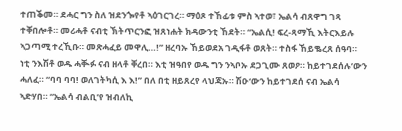ተጠቕመ። ደሓር ግን ስለ ዝደንጐየቶ ኣዕገርገረ። ማዕጾ ተኸፊቱ ምስ ኣተወ፣ ኤልሳ ብጸዋግ ገጻ ተቐበሎቶ። መሪሓቶ ናብቲ ኽትጥርንፎ ዝጸነሐት ክዳውንቲ ኸደት። “ኤልሲ! ፍረ-ጻማኺ እትርእይሉ ኣጋጣሚ ተረኺቡ። መጽሓፈይ መዋሊ…!” ዘረባኡ ኸይወደአ ገዲፋቶ ወጸት። ተስፋ ኸይቈረጸ ሰዓባ። ነቲ ንእሽቶ ወዱ ሓቚፉ ናብ ዘላቶ ቐረበ። እቲ ዝዓበየ ወዱ ግን ንኣቦኡ ደጋጊሙ ጸወዖ። ከይተገደሰሉ’ውን ሓለፈ። “ባባ ባባ! ወለገትካሲ እ እ!” በለ በቲ ዘይጸረየ ላህጃኡ። ሽዑ‘ውን ከይተገደሰ ናብ ኤልሳ ኣድሃበ። “ኤልሳ ብልቢ’የ ዝብለኪ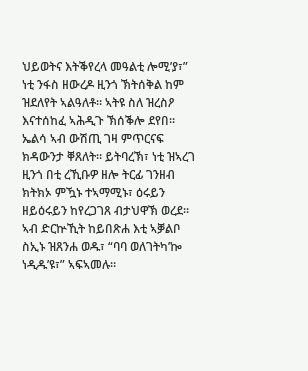ህይወትና እትቕየረላ መዓልቲ ሎሚ’ያ፣” ነቲ ንፋስ ዘውረዶ ዚንጎ ኽትሰቅል ከም ዝደለየት ኣልዓለቶ። ኣትዩ ስለ ዝረስዖ እናተሰከፈ ኣሕዲጉ ኽሰቕሎ ደየበ። ኤልሳ ኣብ ውሽጢ ገዛ ምጥርናፍ ክዳውንታ ቐጸለት። ይትባረኽ፣ ነቲ ዝኣረገ ዚንጎ በቲ ረኺቡዎ ዘሎ ትርፊ ገንዘብ ክትክኦ ምዃኑ ተኣማሚኑ፣ ዕሩይን ዘይዕሩይን ከየረጋገጸ ብታህዋኽ ወረደ። ኣብ ድርኵኺት ከይበጽሐ እቲ ኣቓልቦ ስኢኑ ዝጸንሐ ወዱ፣ “ባባ ወለገትካ’ኰ ነዲዱ’ዩ፣” ኣፍኣመሉ።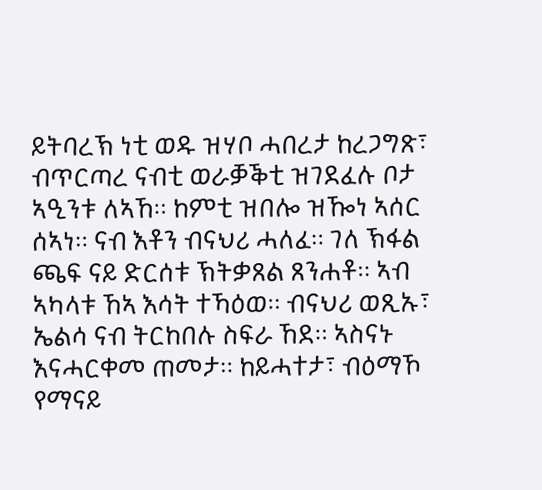ይትባረኽ ነቲ ወዱ ዝሃቦ ሓበረታ ከረጋግጽ፣ ብጥርጣረ ናብቲ ወራቓቕቲ ዝገደፈሉ ቦታ ኣዒንቱ ለኣኸ። ከምቲ ዝበሎ ዝዀነ ኣሰር ሰኣነ። ናብ እቶን ብናህሪ ሓለፈ። ገለ ኽፋል ጫፍ ናይ ድርሰቱ ኽትቃጸል ጸንሐቶ። ኣብ ኣካላቱ ኸኣ እሳት ተኻዕወ። ብናህሪ ወጺኡ፣ ኤልሳ ናብ ትርከበሉ ስፍራ ኸደ። ኣስናኑ እናሓርቀመ ጠመታ። ከይሓተታ፣ ብዕማኾ የማናይ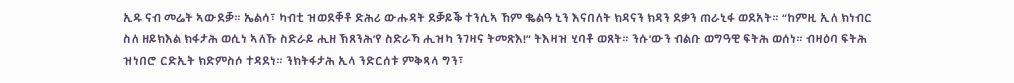ኢዱ ናብ መሬት ኣውደቓ። ኤልሳ፣ ካብቲ ዝወደቐቶ ድሕሪ ውሑዳት ደቓይቕ ተንሲኣ ኸም ቈልዓ ኒን እናበለት ክዳናን ክዳን ደቃን ጠራኒፋ ወደአት። “ከምዚ ኢለ ክነብር ስለ ዘይክእል ክፋታሕ ወሲነ ኣለኹ ስድራይ ሒዘ ኽጸንሕ’የ ስድራኻ ሒዝካ ንገዛና ትመጽእ!” ትእዛዝ ሂባቶ ወጸት። ንሱ’ውን ብልቡ ወግዓዊ ፍትሕ ወሰነ። ብዛዕባ ፍትሕ ዝነበሮ ርድኢት ክድምስሶ ተዳደነ። ንክትፋታሕ ኢላ ንድርሰቱ ምቅጻላ ግን፣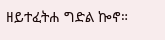ዘይተፈትሐ ግድል ኰኖ።